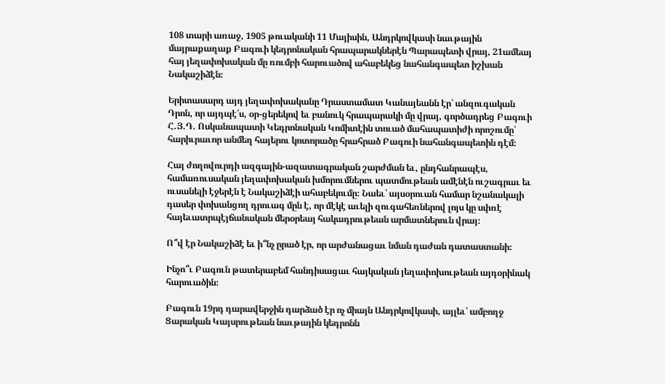108 տարի առաջ, 1905 թուականի 11 Մայիսին, Անդրկովկասի նաւթային մայրաքաղաք Բագուի կեդրոնական հրապարակներէն Պարապետի վրայ, 21ամեայ հայ յեղափոխական մը ռումբի հարուածով ահաբեկեց նահանգապետ իշխան Նակաշիձէն։

Երիտասարդ այդ յեղափոխականը Դրաստամատ Կանայեանն էր՝ անզուգական Դրոն, որ այդպէ՛ս, օր-ցերեկով եւ բանուկ հրապարակի մը վրայ, գործադրեց Բագուի Հ.Յ.Դ. Ոսկանապատի Կեդրոնական Կոմիտէին տուած մահապատիժի որոշումը՝ հարիւրաւոր անմեղ հայերու կոտորածը հրահրած Բագուի նահանգապետին դէմ։

Հայ ժողովուրդի ազգային-ազատագրական շարժման եւ, ընդհանրապէս, համառուսական յեղափոխական խմորումներու պատմութեան ամէնէն ուշագրաւ եւ ուսանելի էջերէն է Նակաշիձէի ահաբեկումը։ Նաեւ՝ այսօրուան համար նշանակալի դասեր փոխանցող դրուագ մըն է, որ մէկէ աւելի զուգահեռներով լոյս կը սփռէ հայեւատրպէյճանական մերօրեայ հակադրութեան արմատներուն վրայ։

Ո՞վ էր Նակաշիձէ եւ ի՞նչ ըրած էր, որ արժանացաւ նման դաժան դատաստանի։

Ինչո՞ւ Բագուն թատերաբեմ հանդիսացաւ հայկական յեղափոխութեան այդօրինակ հարուածին։

Բագուն 19րդ դարավերջին դարձած էր ոչ միայն Անդրկովկասի, այլեւ՝ ամբողջ Ցարական Կայսրութեան նաւթային կեդրոնն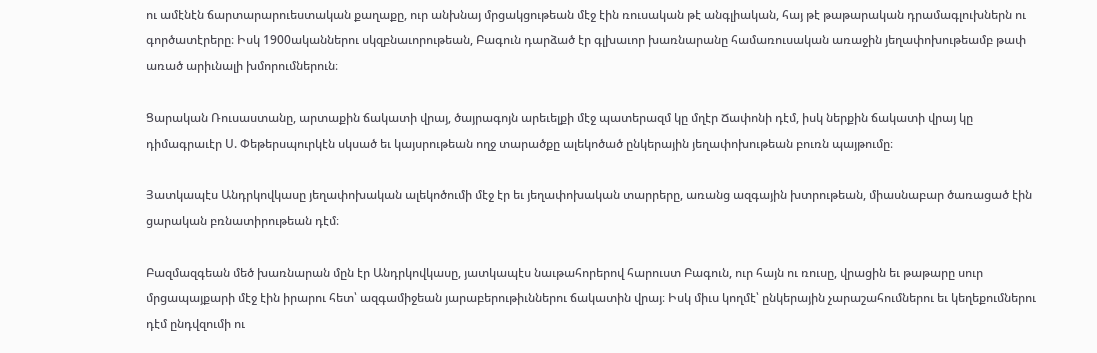ու ամէնէն ճարտարարուեստական քաղաքը, ուր անխնայ մրցակցութեան մէջ էին ռուսական թէ անգլիական, հայ թէ թաթարական դրամագլուխներն ու գործատէրերը։ Իսկ 1900ականներու սկզբնաւորութեան, Բագուն դարձած էր գլխաւոր խառնարանը համառուսական առաջին յեղափոխութեամբ թափ առած արիւնալի խմորումներուն։

Ցարական Ռուսաստանը, արտաքին ճակատի վրայ, ծայրագոյն արեւելքի մէջ պատերազմ կը մղէր Ճափոնի դէմ, իսկ ներքին ճակատի վրայ կը դիմագրաւէր Ս. Փեթերսպուրկէն սկսած եւ կայսրութեան ողջ տարածքը ալեկոծած ընկերային յեղափոխութեան բուռն պայթումը։

Յատկապէս Անդրկովկասը յեղափոխական ալեկոծումի մէջ էր եւ յեղափոխական տարրերը, առանց ազգային խտրութեան, միասնաբար ծառացած էին ցարական բռնատիրութեան դէմ։

Բազմազգեան մեծ խառնարան մըն էր Անդրկովկասը, յատկապէս նաւթահորերով հարուստ Բագուն, ուր հայն ու ռուսը, վրացին եւ թաթարը սուր մրցապայքարի մէջ էին իրարու հետ՝ ազգամիջեան յարաբերութիւններու ճակատին վրայ։ Իսկ միւս կողմէ՝ ընկերային չարաշահումներու եւ կեղեքումներու դէմ ընդվզումի ու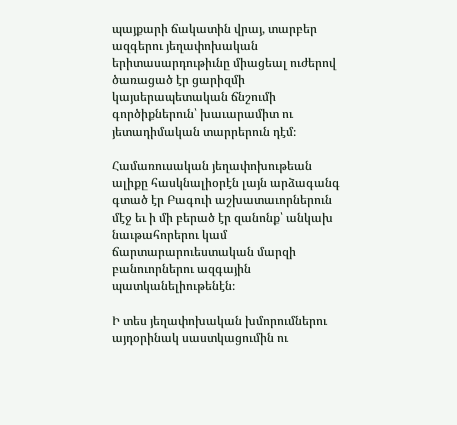պայքարի ճակատին վրայ, տարբեր ազգերու յեղափոխական երիտասարդութիւնը միացեալ ուժերով ծառացած էր ցարիզմի կայսերապետական ճնշումի գործիքներուն՝ խաւարամիտ ու յետադիմական տարրերուն դէմ։

Համառուսական յեղափոխութեան ալիքը հասկնալիօրէն լայն արձագանգ գտած էր Բագուի աշխատաւորներուն մէջ եւ ի մի բերած էր զանոնք՝ անկախ նաւթահորերու կամ ճարտարարուեստական մարզի բանուորներու ազգային պատկանելիութենէն։

Ի տես յեղափոխական խմորումներու այդօրինակ սաստկացումին ու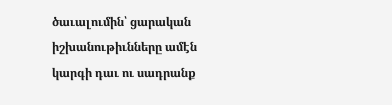ծաւալումին՝ ցարական իշխանութիւնները ամէն կարգի դաւ ու սադրանք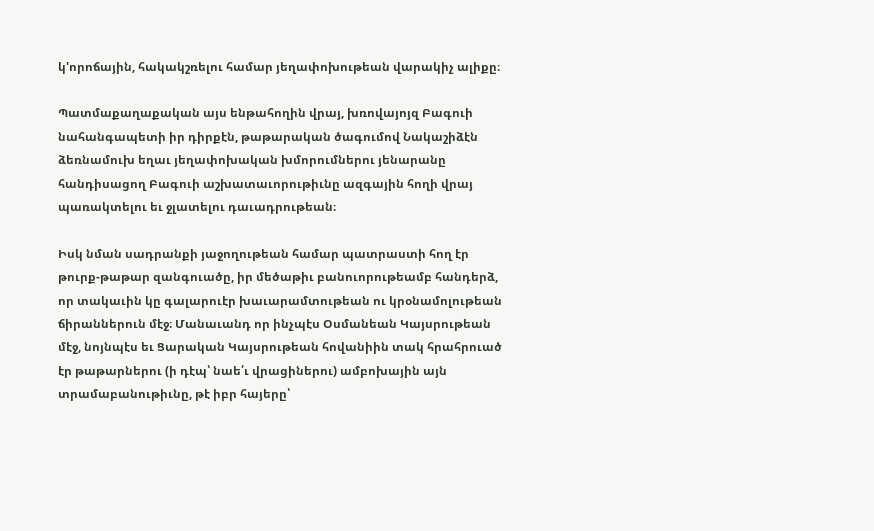կ'որոճային, հակակշռելու համար յեղափոխութեան վարակիչ ալիքը։

Պատմաքաղաքական այս ենթահողին վրայ, խռովայոյզ Բագուի նահանգապետի իր դիրքէն, թաթարական ծագումով Նակաշիձէն ձեռնամուխ եղաւ յեղափոխական խմորումներու յենարանը հանդիսացող Բագուի աշխատաւորութիւնը ազգային հողի վրայ պառակտելու եւ ջլատելու դաւադրութեան։

Իսկ նման սադրանքի յաջողութեան համար պատրաստի հող էր թուրք-թաթար զանգուածը, իր մեծաթիւ բանուորութեամբ հանդերձ, որ տակաւին կը գալարուէր խաւարամտութեան ու կրօնամոլութեան ճիրաններուն մէջ։ Մանաւանդ որ ինչպէս Օսմանեան Կայսրութեան մէջ, նոյնպէս եւ Ցարական Կայսրութեան հովանիին տակ հրահրուած էր թաթարներու (ի դէպ՝ նաե՛ւ վրացիներու) ամբոխային այն տրամաբանութիւնը, թէ իբր հայերը՝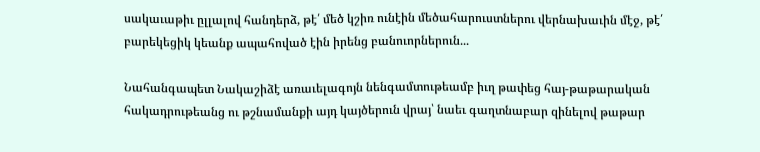սակաւաթիւ ըլլալով հանդերձ, թէ՛ մեծ կշիռ ունէին մեծահարուստներու վերնախաւին մէջ, թէ՛ բարեկեցիկ կեանք ապահոված էին իրենց բանուորներուն...

Նահանգապետ Նակաշիձէ առաւելագոյն նենգամտութեամբ իւղ թափեց հայ-թաթարական հակադրութեանց ու թշնամանքի այդ կայծերուն վրայ՝ նաեւ գաղտնաբար զինելով թաթար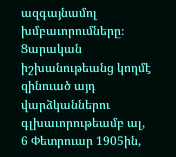ազգայնամոլ խմբաւորումները։ Ցարական իշխանութեանց կողմէ զինուած այդ վարձկաններու գլխաւորութեամբ ալ, 6 Փետրուար 1905ին,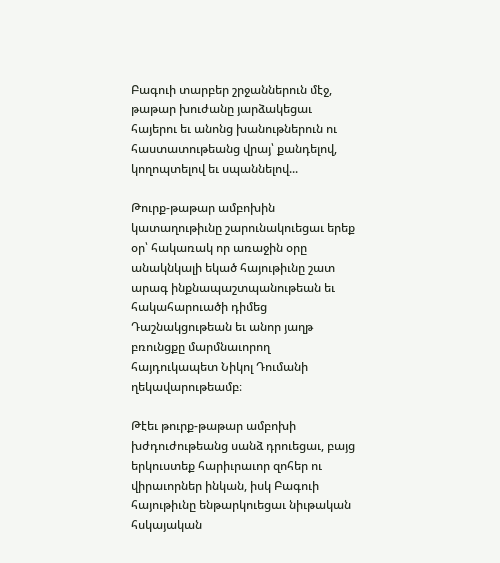Բագուի տարբեր շրջաններուն մէջ, թաթար խուժանը յարձակեցաւ հայերու եւ անոնց խանութներուն ու հաստատութեանց վրայ՝ քանդելով, կողոպտելով եւ սպաննելով...

Թուրք-թաթար ամբոխին կատաղութիւնը շարունակուեցաւ երեք օր՝ հակառակ որ առաջին օրը անակնկալի եկած հայութիւնը շատ արագ ինքնապաշտպանութեան եւ հակահարուածի դիմեց Դաշնակցութեան եւ անոր յաղթ բռունցքը մարմնաւորող հայդուկապետ Նիկոլ Դումանի ղեկավարութեամբ։

Թէեւ թուրք-թաթար ամբոխի խժդուժութեանց սանձ դրուեցաւ, բայց երկուստեք հարիւրաւոր զոհեր ու վիրաւորներ ինկան, իսկ Բագուի հայութիւնը ենթարկուեցաւ նիւթական հսկայական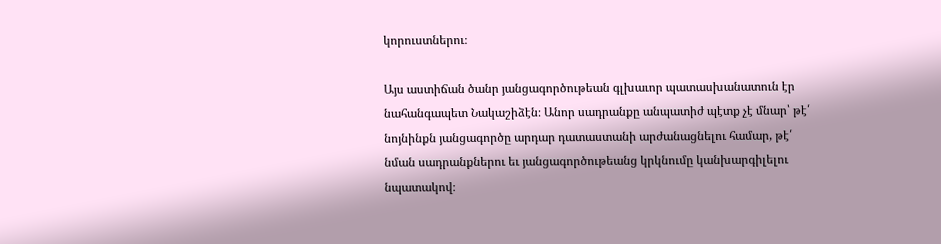կորուստներու։

Այս աստիճան ծանր յանցագործութեան գլխաւոր պատասխանատուն էր նահանգապետ Նակաշիձէն։ Անոր սադրանքը անպատիժ պէտք չէ մնար՝ թէ՛ նոյնինքն յանցագործը արդար դատաստանի արժանացնելու համար, թէ՛ նման սադրանքներու եւ յանցագործութեանց կրկնումը կանխարգիլելու նպատակով։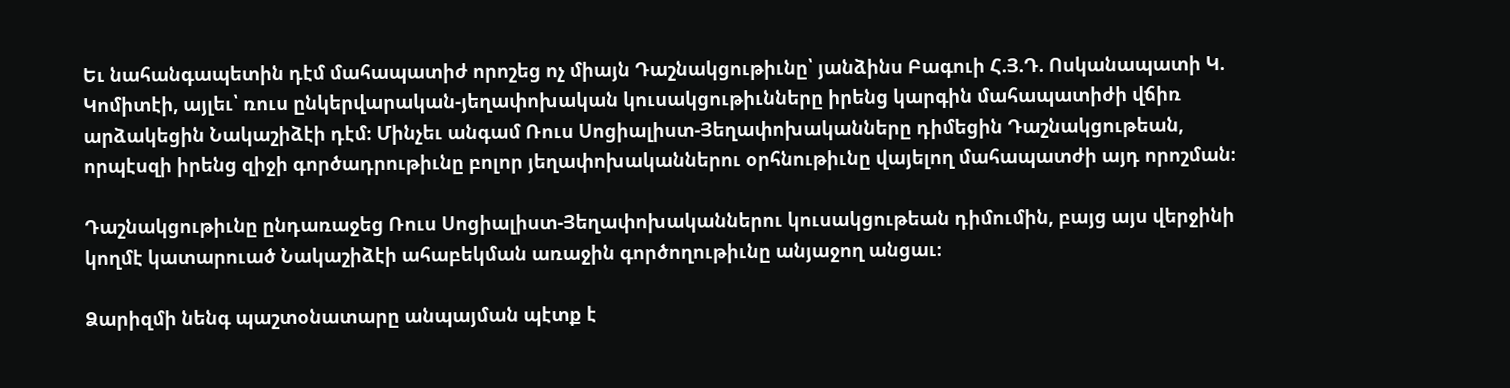Եւ նահանգապետին դէմ մահապատիժ որոշեց ոչ միայն Դաշնակցութիւնը՝ յանձինս Բագուի Հ.Յ.Դ. Ոսկանապատի Կ. Կոմիտէի, այլեւ՝ ռուս ընկերվարական-յեղափոխական կուսակցութիւնները իրենց կարգին մահապատիժի վճիռ արձակեցին Նակաշիձէի դէմ։ Մինչեւ անգամ Ռուս Սոցիալիստ-Յեղափոխականները դիմեցին Դաշնակցութեան, որպէսզի իրենց զիջի գործադրութիւնը բոլոր յեղափոխականներու օրհնութիւնը վայելող մահապատժի այդ որոշման։

Դաշնակցութիւնը ընդառաջեց Ռուս Սոցիալիստ-Յեղափոխականներու կուսակցութեան դիմումին, բայց այս վերջինի կողմէ կատարուած Նակաշիձէի ահաբեկման առաջին գործողութիւնը անյաջող անցաւ։

Ձարիզմի նենգ պաշտօնատարը անպայման պէտք է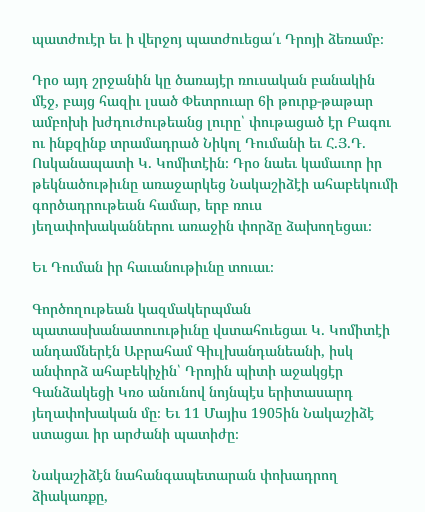պատժուէր եւ ի վերջոյ պատժուեցա՛ւ Դրոյի ձեռամբ։

Դրօ այդ շրջանին կը ծառայէր ռուսական բանակին մէջ, բայց հազիւ լսած Փետրուար 6ի թուրք-թաթար ամբոխի խժդուժութեանց լուրը՝ փութացած էր Բագու ու ինքզինք տրամադրած Նիկոլ Դումանի եւ Հ.Յ.Դ. Ոսկանապատի Կ. Կոմիտէին։ Դրօ նաեւ կամաւոր իր թեկնածութիւնը առաջարկեց Նակաշիձէի ահաբեկումի գործադրութեան համար, երբ ռուս յեղափոխականներու առաջին փորձը ձախողեցաւ։

Եւ Դուման իր հաւանութիւնը տուաւ։

Գործողութեան կազմակերպման պատասխանատուութիւնը վստահուեցաւ Կ. Կոմիտէի անդամներէն Աբրահամ Գիւլխանդանեանի, իսկ անփորձ ահաբեկիչին՝ Դրոյին պիտի աջակցէր Գանձակեցի Կռօ անունով նոյնպէս երիտասարդ յեղափոխական մը։ Եւ 11 Մայիս 1905ին Նակաշիձէ ստացաւ իր արժանի պատիժը։

Նակաշիձէն նահանգապետարան փոխադրող ձիակառքը,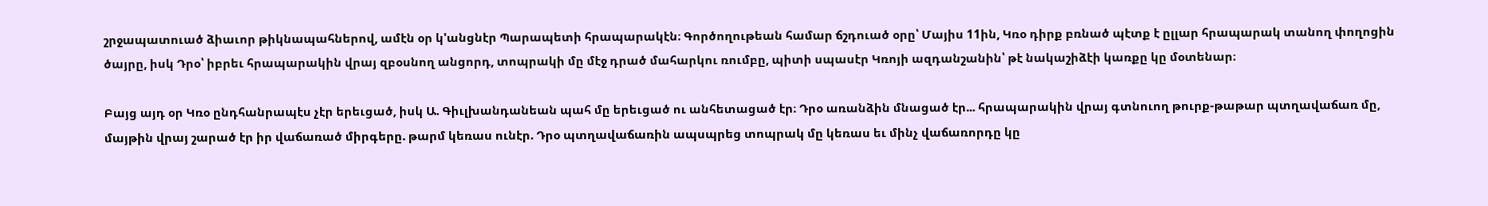շրջապատուած ձիաւոր թիկնապահներով, ամէն օր կ'անցնէր Պարապետի հրապարակէն։ Գործողութեան համար ճշդուած օրը՝ Մայիս 11ին, Կռօ դիրք բռնած պէտք է ըլլար հրապարակ տանող փողոցին ծայրը, իսկ Դրօ՝ իբրեւ հրապարակին վրայ զբօսնող անցորդ, տոպրակի մը մէջ դրած մահարկու ռումբը, պիտի սպասէր Կռոյի ազդանշանին՝ թէ նակաշիձէի կառքը կը մօտենար։

Բայց այդ օր Կռօ ընդհանրապէս չէր երեւցած, իսկ Ա. Գիւլխանդանեան պահ մը երեւցած ու անհետացած էր։ Դրօ առանձին մնացած էր... հրապարակին վրայ գտնուող թուրք-թաթար պտղավաճառ մը, մայթին վրայ շարած էր իր վաճառած միրգերը. թարմ կեռաս ունէր. Դրօ պտղավաճառին ապսպրեց տոպրակ մը կեռաս եւ մինչ վաճառորդը կը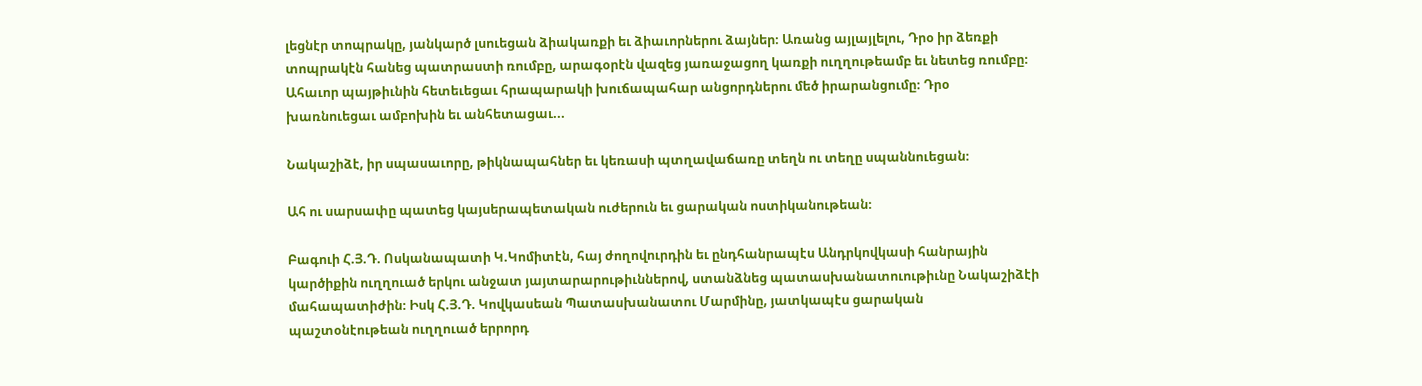լեցնէր տոպրակը, յանկարծ լսուեցան ձիակառքի եւ ձիաւորներու ձայներ։ Առանց այլայլելու, Դրօ իր ձեռքի տոպրակէն հանեց պատրաստի ռումբը, արագօրէն վազեց յառաջացող կառքի ուղղութեամբ եւ նետեց ռումբը։ Ահաւոր պայթիւնին հետեւեցաւ հրապարակի խուճապահար անցորդներու մեծ իրարանցումը։ Դրօ խառնուեցաւ ամբոխին եւ անհետացաւ...

Նակաշիձէ, իր սպասաւորը, թիկնապահներ եւ կեռասի պտղավաճառը տեղն ու տեղը սպաննուեցան։

Ահ ու սարսափը պատեց կայսերապետական ուժերուն եւ ցարական ոստիկանութեան։

Բագուի Հ.Յ.Դ. Ոսկանապատի Կ.Կոմիտէն, հայ ժողովուրդին եւ ընդհանրապէս Անդրկովկասի հանրային կարծիքին ուղղուած երկու անջատ յայտարարութիւններով, ստանձնեց պատասխանատուութիւնը Նակաշիձէի մահապատիժին։ Իսկ Հ.Յ.Դ. Կովկասեան Պատասխանատու Մարմինը, յատկապէս ցարական պաշտօնէութեան ուղղուած երրորդ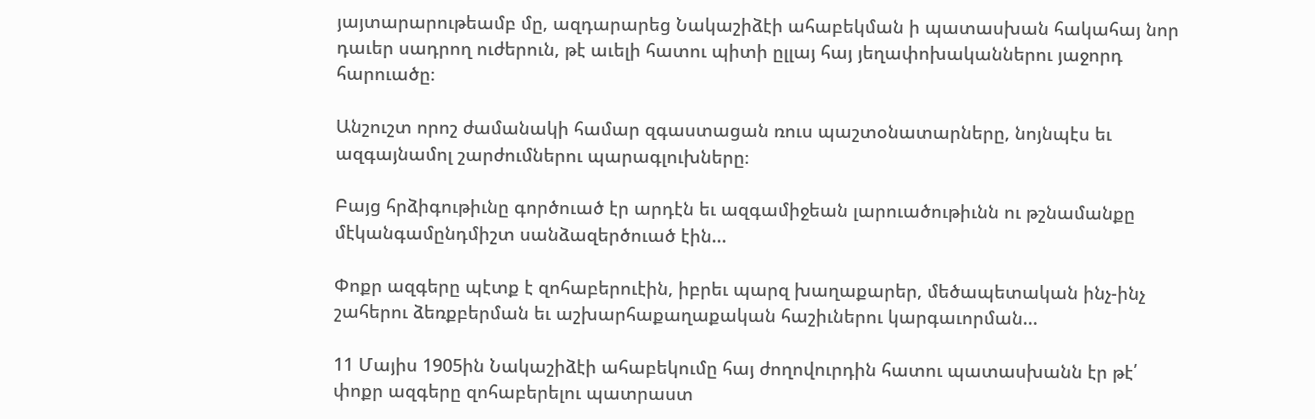յայտարարութեամբ մը, ազդարարեց Նակաշիձէի ահաբեկման ի պատասխան հակահայ նոր դաւեր սադրող ուժերուն, թէ աւելի հատու պիտի ըլլայ հայ յեղափոխականներու յաջորդ հարուածը։

Անշուշտ որոշ ժամանակի համար զգաստացան ռուս պաշտօնատարները, նոյնպէս եւ ազգայնամոլ շարժումներու պարագլուխները։

Բայց հրձիգութիւնը գործուած էր արդէն եւ ազգամիջեան լարուածութիւնն ու թշնամանքը մէկանգամընդմիշտ սանձազերծուած էին...

Փոքր ազգերը պէտք է զոհաբերուէին, իբրեւ պարզ խաղաքարեր, մեծապետական ինչ-ինչ շահերու ձեռքբերման եւ աշխարհաքաղաքական հաշիւներու կարգաւորման...

11 Մայիս 1905ին Նակաշիձէի ահաբեկումը հայ ժողովուրդին հատու պատասխանն էր թէ՛ փոքր ազգերը զոհաբերելու պատրաստ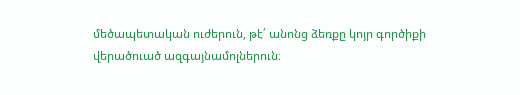մեծապետական ուժերուն, թէ՛ անոնց ձեռքը կոյր գործիքի վերածուած ազգայնամոլներուն։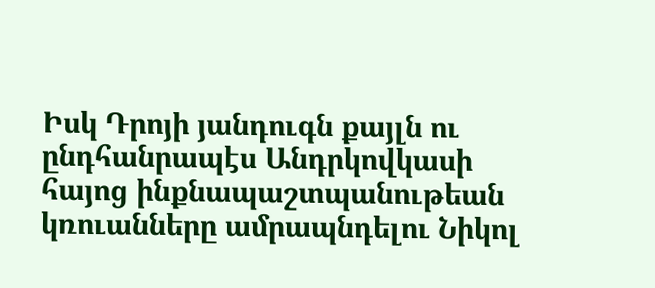Իսկ Դրոյի յանդուգն քայլն ու ընդհանրապէս Անդրկովկասի հայոց ինքնապաշտպանութեան կռուանները ամրապնդելու Նիկոլ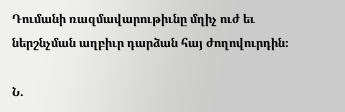Դումանի ռազմավարութիւնը մղիչ ուժ եւ ներշնչման աղբիւր դարձան հայ ժողովուրդին։

Ն.